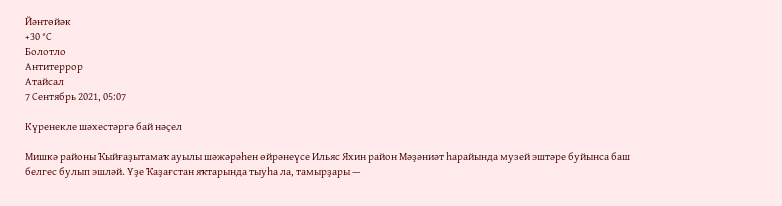Йәнтөйәк
+30 °С
Болотло
Антитеррор
Атайсал
7 Сентябрь 2021, 05:07

Күренекле шәхестәргә бай нәҫел

Мишкә районы Ҡыйғаҙытамаҡ ауылы шәжәрәһен өйрәнеүсе Ильяс Яхин район Мәҙәниәт һарайында музей эштәре буйынса баш белгес булып эшләй. Үҙе Ҡаҙағстан яҡтарында тыуһа ла, тамырҙары —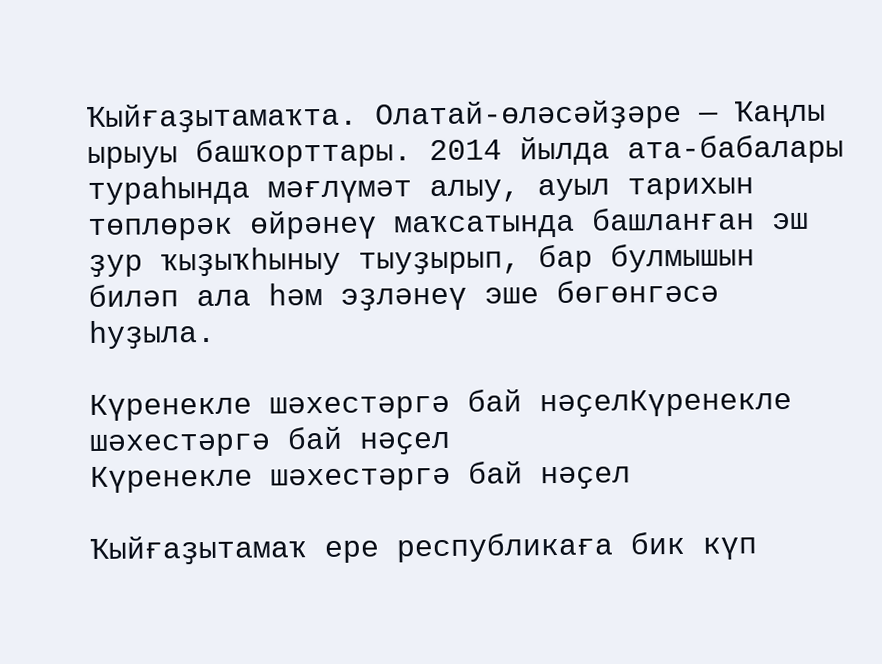Ҡыйғаҙытамаҡта. Олатай-өләсәйҙәре — Ҡаңлы ырыуы башҡорттары. 2014 йылда ата-бабалары тураһында мәғлүмәт алыу, ауыл тарихын төплөрәк өйрәнеү маҡсатында башланған эш ҙур ҡыҙыҡһыныу тыуҙырып, бар булмышын биләп ала һәм эҙләнеү эше бөгөнгәсә һуҙыла.

Күренекле шәхестәргә бай нәҫелКүренекле шәхестәргә бай нәҫел
Күренекле шәхестәргә бай нәҫел

Ҡыйғаҙытамаҡ ере республикаға бик күп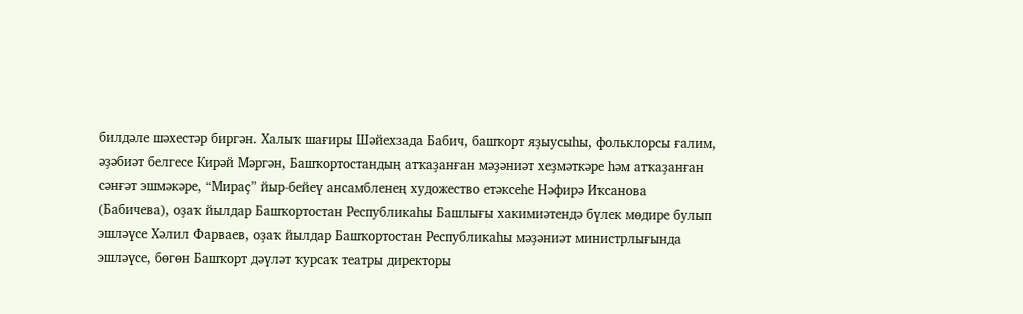билдәле шәхестәр биргән. Халыҡ шағиры Шәйехзада Бабич, башҡорт яҙыусыһы, фольклорсы ғалим, әҙәбиәт белгесе Кирәй Мәргән, Башҡортостандың атҡаҙанған мәҙәниәт хеҙмәткәре һәм атҡаҙанған сәнғәт эшмәкәре, “Мираҫ” йыр-бейеү ансамбленең художество етәксеһе Нәфирә Иҡсанова (Бабичева), оҙаҡ йылдар Башҡортостан Республикаһы Башлығы хакимиәтендә бүлек мөдире булып эшләүсе Хәлил Фарваев, оҙаҡ йылдар Башҡортостан Республикаһы мәҙәниәт министрлығында эшләүсе, бөгөн Башҡорт дәүләт ҡурсаҡ театры директоры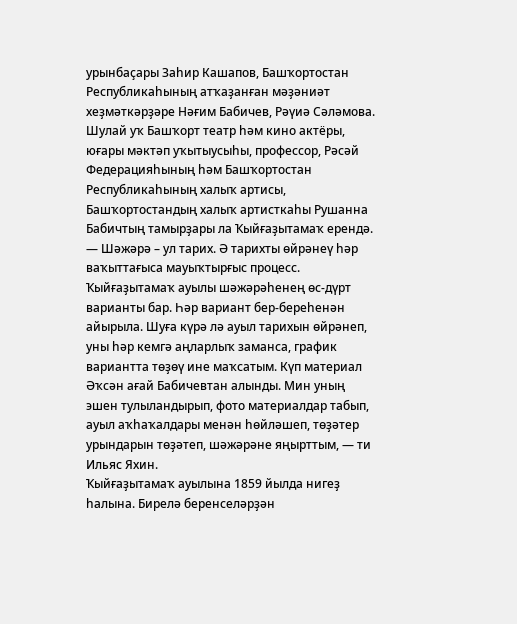урынбаҫары Заһир Кашапов, Башҡортостан Республикаһының атҡаҙанған мәҙәниәт хеҙмәткәрҙәре Нәғим Бабичев, Рәүиә Сәләмова. Шулай уҡ Башҡорт театр һәм кино актёры, юғары мәктәп уҡытыусыһы, профессор, Рәсәй Федерацияһының һәм Башҡортостан Республикаһының халыҡ артисы, Башҡортостандың халыҡ артисткаһы Рушанна Бабичтың тамырҙары ла Ҡыйғаҙытамаҡ ерендә.
— Шәжәрә – ул тарих. Ә тарихты өйрәнеү һәр ваҡыттағыса мауыҡтырғыс процесс. Ҡыйғаҙытамаҡ ауылы шәжәрәһенең өс-дүрт варианты бар. Һәр вариант бер-береһенән айырыла. Шуға күрә лә ауыл тарихын өйрәнеп, уны һәр кемгә аңларлыҡ заманса, график вариантта төҙөү ине маҡсатым. Күп материал Әҡсән ағай Бабичевтан алынды. Мин уның эшен тулыландырып, фото материалдар табып, ауыл аҡһаҡалдары менән һөйләшеп, төҙәтер урындарын төҙәтеп, шәжәрәне яңырттым, — ти Ильяс Яхин.
Ҡыйғаҙытамаҡ ауылына 1859 йылда нигеҙ һалына. Бирелә беренселәрҙән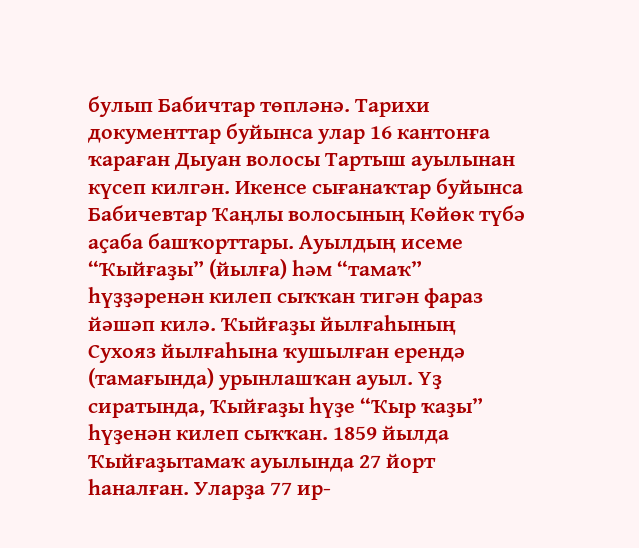булып Бабичтар төпләнә. Тарихи документтар буйынса улар 16 кантонға ҡараған Дыуан волосы Тартыш ауылынан күсеп килгән. Икенсе сығанаҡтар буйынса Бабичевтар Ҡаңлы волосының Көйөк түбә аҫаба башҡорттары. Ауылдың исеме “Ҡыйғаҙы” (йылға) һәм “тамаҡ” һүҙҙәренән килеп сыҡҡан тигән фараз йәшәп килә. Ҡыйғаҙы йылғаһының Сухояз йылғаһына ҡушылған ерендә (тамағында) урынлашҡан ауыл. Үҙ сиратында, Ҡыйғаҙы һүҙе “Ҡыр ҡаҙы” һүҙенән килеп сыҡҡан. 1859 йылда Ҡыйғаҙытамаҡ ауылында 27 йорт һаналған. Уларҙа 77 ир-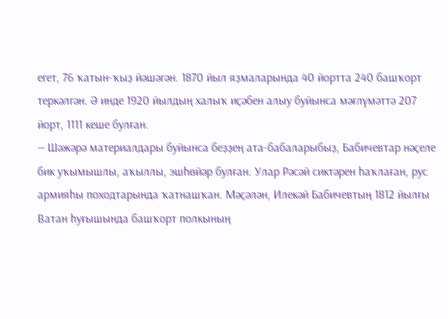егет, 76 ҡатын-ҡыҙ йәшәгән. 1870 йыл яҙмаларында 40 йортта 240 башҡорт теркәлгән. Ә инде 1920 йылдың халыҡ иҫәбен алыу буйынса мәғлүмәттә 207 йорт, 1111 кеше булған.
— Шәжәрә материалдары буйынса беҙҙең ата-бабаларыбыҙ, Бабичевтар нәҫеле бик уҡымышлы, аҡыллы, эшһөйәр булған. Улар Рәсәй сиктәрен һаҡлаған, рус армияһы походтарында ҡатнашҡан. Мәҫәлән, Илекәй Бабичевтың 1812 йылғы Ватан һуғышында башҡорт полкының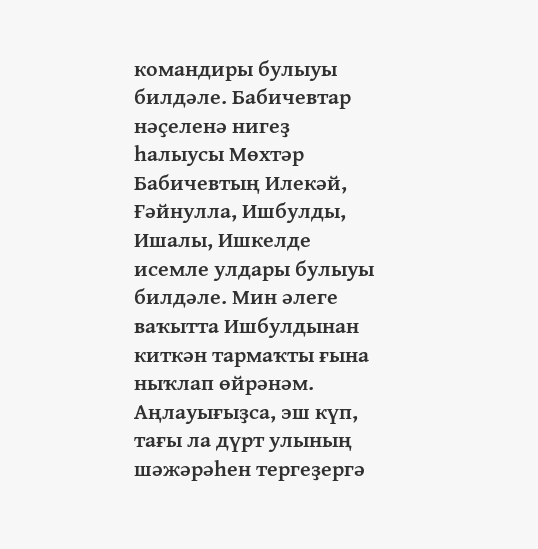командиры булыуы билдәле. Бабичевтар нәҫеленә нигеҙ һалыусы Мөхтәр Бабичевтың Илекәй, Ғәйнулла, Ишбулды, Ишалы, Ишкелде исемле улдары булыуы билдәле. Мин әлеге ваҡытта Ишбулдынан киткән тармаҡты ғына ныҡлап өйрәнәм. Аңлауығыҙса, эш күп, тағы ла дүрт улының шәжәрәһен тергеҙергә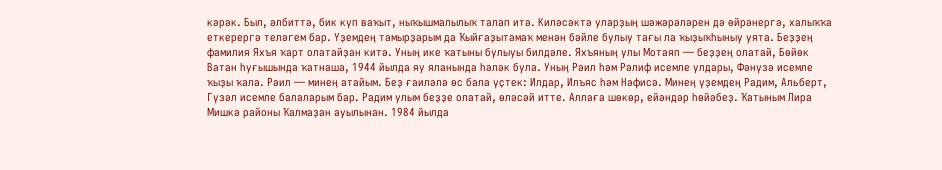кәрәк. Был, әлбиттә, бик күп ваҡыт, ныҡышмалылыҡ талап итә. Киләсәктә уларҙың шәжәрәләрен дә өйрәнергә, халыҡҡа еткерергә теләгем бар. Үҙемдең тамырҙарым да Ҡыйғаҙытамаҡ менән бәйле булыу тағы ла ҡыҙыҡһыныу уята. Беҙҙең фамилия Яхъя ҡарт олатайҙан китә. Уның ике ҡатыны булыуы билдәле. Яхъяның улы Мотаяп — беҙҙең олатай, Бөйөк Ватан һуғышында ҡатнаша, 1944 йылда яу яланында һәләк була. Уның Рәил һәм Рәлиф исемле улдары, Фәнүзә исемле ҡыҙы ҡала. Рәил — минең атайым. Беҙ ғаиләлә өс бала үҫтек: Илдар, Илъяс һәм Нәфисә. Минең үҙемдең Радим, Альберт, Гүзәл исемле балаларым бар. Радим улым беҙҙе олатай, өләсәй итте. Аллаға шөкөр, ейәндәр һөйәбеҙ. Ҡатыным Лира Мишкә районы Ҡалмаҙан ауылынан. 1984 йылда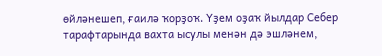өйләнешеп, ғаилә ҡорҙоҡ. Үҙем оҙаҡ йылдар Себер тарафтарында вахта ысулы менән дә эшләнем,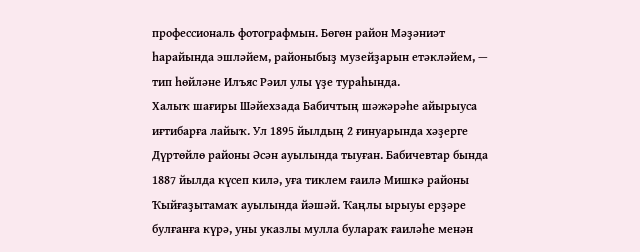профессиональ фотографмын. Бөгөн район Мәҙәниәт һарайында эшләйем, районыбыҙ музейҙарын етәкләйем, — тип һөйләне Илъяс Рәил улы үҙе тураһында.
Халыҡ шағиры Шәйехзада Бабичтың шәжәрәһе айырыуса иғтибарға лайыҡ. Ул 1895 йылдың 2 ғинуарында хәҙерге Дүртөйлө районы Әсән ауылында тыуған. Бабичевтар бында 1887 йылда күсеп килә, уға тиклем ғаилә Мишкә районы Ҡыйғаҙытамаҡ ауылында йәшәй. Ҡаңлы ырыуы ерҙәре булғанға күрә, уны указлы мулла булараҡ ғаиләһе менән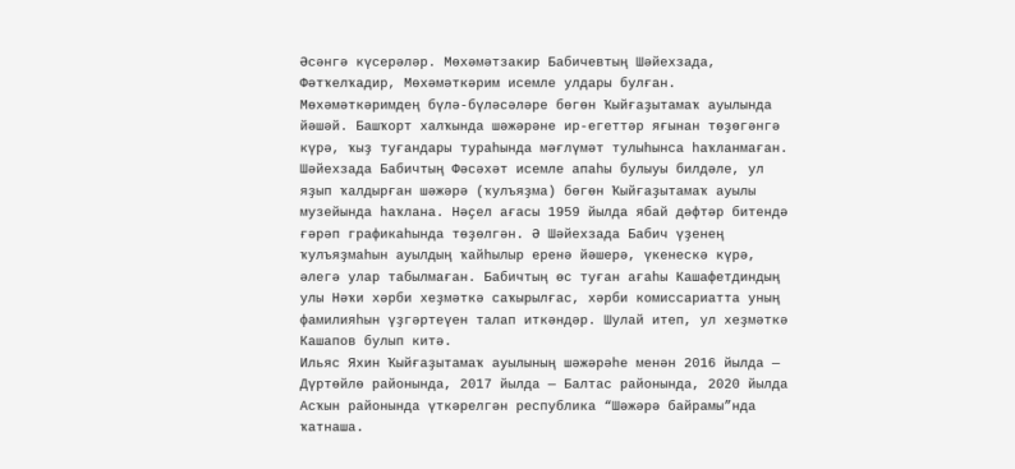Әсәнгә күсерәләр. Мөхәмәтзакир Бабичевтың Шәйехзада, Фәтҡелҡадир, Мөхәмәткәрим исемле улдары булған. Мөхәмәткәримдең бүлә-бүләсәләре бөгөн Ҡыйғаҙытамаҡ ауылында йәшәй. Башҡорт халҡында шәжәрәне ир-егеттәр яғынан төҙөгәнгә күрә, ҡыҙ туғандары тураһында мәғлүмәт тулыһынса һаҡланмаған. Шәйехзада Бабичтың Фәсәхәт исемле апаһы булыуы билдәле, ул яҙып ҡалдырған шәжәрә (ҡулъяҙма) бөгөн Ҡыйғаҙытамаҡ ауылы музейында һаҡлана. Нәҫел ағасы 1959 йылда ябай дәфтәр битендә ғәрәп графикаһында төҙөлгән. Ә Шәйехзада Бабич үҙенең ҡулъяҙмаһын ауылдың ҡайһылыр еренә йәшерә, үкенескә күрә, әлегә улар табылмаған. Бабичтың өс туған ағаһы Кашафетдиндың улы Нәҡи хәрби хеҙмәткә саҡырылғас, хәрби комиссариатта уның фамилияһын үҙгәртеүен талап иткәндәр. Шулай итеп, ул хеҙмәткә Кашапов булып китә.
Ильяс Яхин Ҡыйғаҙытамаҡ ауылының шәжәрәһе менән 2016 йылда — Дүртөйлө районында, 2017 йылда — Балтас районында, 2020 йылда Асҡын районында үткәрелгән республика “Шәжәрә байрамы”нда ҡатнаша.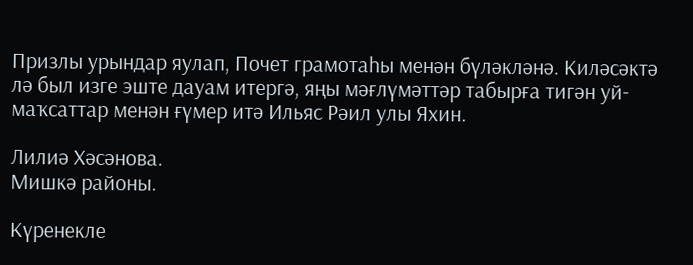Призлы урындар яулап, Почет грамотаһы менән бүләкләнә. Киләсәктә лә был изге эште дауам итергә, яңы мәғлүмәттәр табырға тигән уй-маҡсаттар менән ғүмер итә Ильяс Рәил улы Яхин.

Лилиә Хәсәнова.
Мишкә районы.

Күренекле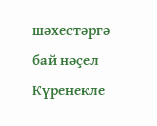шәхестәргә бай нәҫел
Күренекле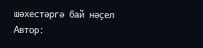шәхестәргә бай нәҫел
Автор: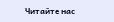Читайте нас